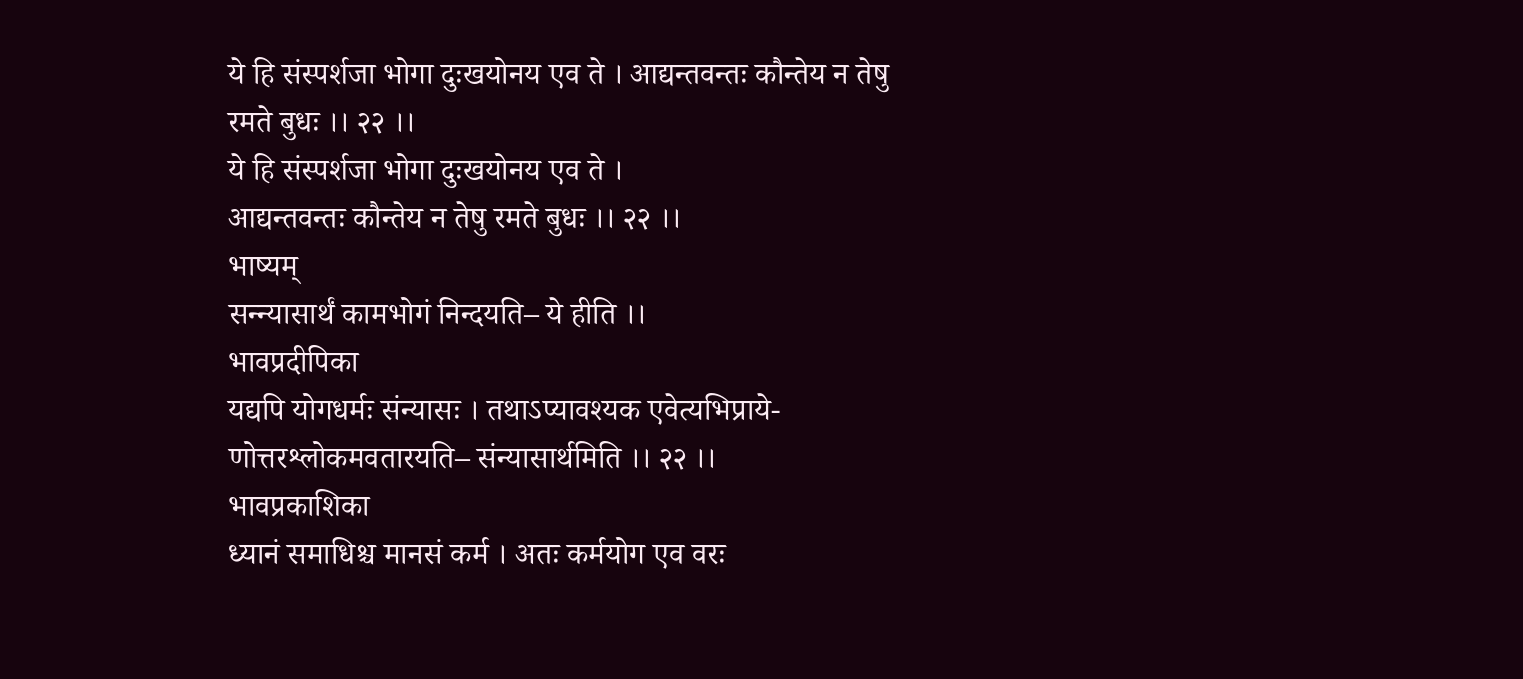ये हि संस्पर्शजा भोगा दुःखयोनय एव ते । आद्यन्तवन्तः कौन्तेय न तेषु रमते बुधः ।। २२ ।।
ये हि संस्पर्शजा भोगा दुःखयोनय एव ते ।
आद्यन्तवन्तः कौन्तेय न तेषु रमते बुधः ।। २२ ।।
भाष्यम्
सन्न्यासार्थं कामभोगं निन्दयति– ये हीति ।।
भावप्रदीपिका
यद्यपि योगधर्मः संन्यासः । तथाऽप्यावश्यक एवेत्यभिप्राये-णोत्तरश्लोकमवतारयति– संन्यासार्थमिति ।। २२ ।।
भावप्रकाशिका
ध्यानं समाधिश्च मानसं कर्म । अतः कर्मयोग एव वरः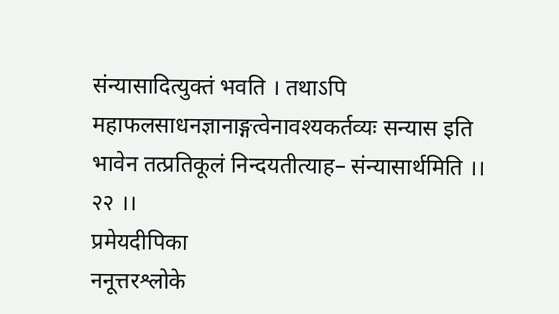संन्यासादित्युक्तं भवति । तथाऽपि महाफलसाधनज्ञानाङ्गत्वेनावश्यकर्तव्यः सन्यास इति भावेन तत्प्रतिकूलं निन्दयतीत्याह– संन्यासार्थमिति ।। २२ ।।
प्रमेयदीपिका
ननूत्तरश्लोके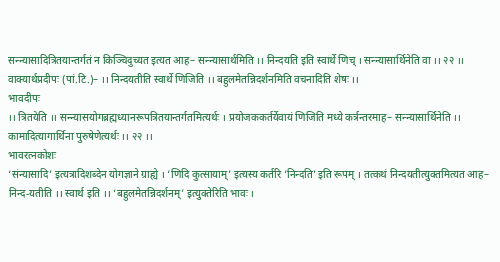सन्न्यासादित्रितयान्तर्गतं न किञ्चिदुच्यत इत्यत आह– सन्न्यासार्थमिति ।। निन्दयति इति स्वार्थे णिच् । सन्न्यासार्थिनेति वा ।। २२ ।।
वाक्यार्थप्रदीपः (पां.टि.)– ।। निन्दयतीति स्वार्थे णिजिति ।। बहुलमेतन्निदर्शनमिति वचनादिति शेषः ।।
भावदीपः
।। त्रितयेति ।। सन्न्यासयोगब्रह्मध्यानरूपत्रितयान्तर्गतमित्यर्थः । प्रयोजककर्तर्येवायं णिजिति मध्ये कर्त्रन्तरमाह– सन्न्यासार्थिनेति ।। कामादित्यागार्थिना पुरुषेणेत्यर्थः ।। २२ ।।
भावरत्नकोशः
‘संन्यासादि’ इत्यत्रादिशब्देन योगज्ञाने ग्राह्ये । ‘णिदि कुत्सायाम्’ इत्यस्य कर्तरि ‘निन्दति’ इति रूपम् । तत्कथं निन्दयतीत्युक्तमित्यत आह– निन्द-यतीति ।। स्वार्थ इति ।। ‘बहुलमेतन्निदर्शनम्’ इत्युक्तेरिति भावः ।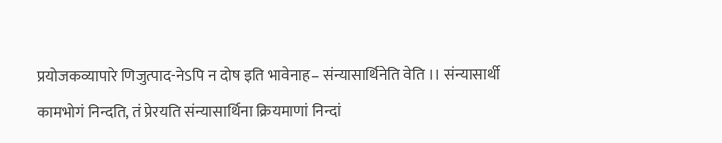प्रयोजकव्यापारे णिजुत्पाद-नेऽपि न दोष इति भावेनाह– संन्यासार्थिनेति वेति ।। संन्यासार्थी कामभोगं निन्दति, तं प्रेरयति संन्यासार्थिना क्रियमाणां निन्दां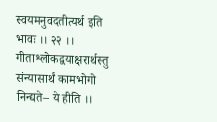स्वयमनुवदतीत्यर्थ इति भावः ।। २२ ।।
गीताश्लोकद्वयाक्षरार्थस्तु संन्यासार्थं कामभोगो निन्द्यते– ये हीति ।।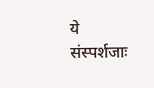ये संस्पर्शजाः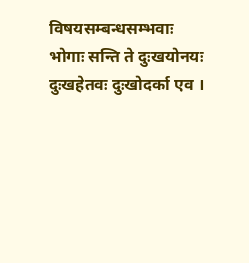विषयसम्बन्धसम्भवाः भोगाः सन्ति ते दुःखयोनयः दुःखहेतवः दुःखोदर्का एव ।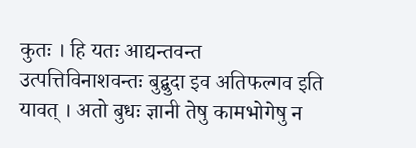कुतः । हि यतः आद्यन्तवन्त उत्पत्तिविनाशवन्तः बुद्बुदा इव अतिफल्गव इति यावत् । अतो बुधः ज्ञानी तेषु कामभोगेषु न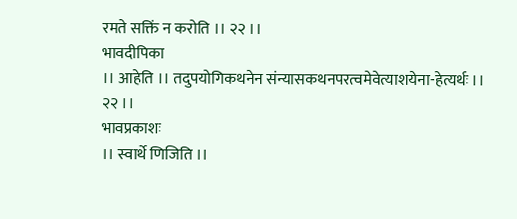रमते सक्तिं न करोति ।। २२ ।।
भावदीपिका
।। आहेति ।। तदुपयोगिकथनेन संन्यासकथनपरत्वमेवेत्याशयेना-हेत्यर्थः ।। २२ ।।
भावप्रकाशः
।। स्वार्थे णिजिति ।।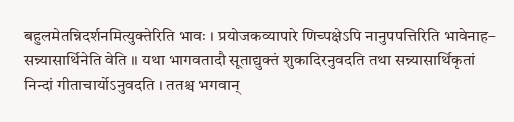बहुलमेतन्निदर्शनमित्युक्तेरिति भावः । प्रयोजकव्यापारे णिच्पक्षेऽपि नानुपपत्तिरिति भावेनाह– सन्न्यासार्थिनेति वेति ।। यथा भागवतादौ सूताद्युक्तं शुकादिरनुवदति तथा सन्न्यासार्थिकृतां निन्दां गीताचार्योऽनुवदति । ततश्च भगवान्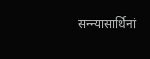सन्न्यासार्थिनां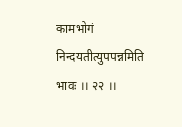कामभोगं निन्दयतीत्युपपन्नमिति भावः ।। २२ ।।